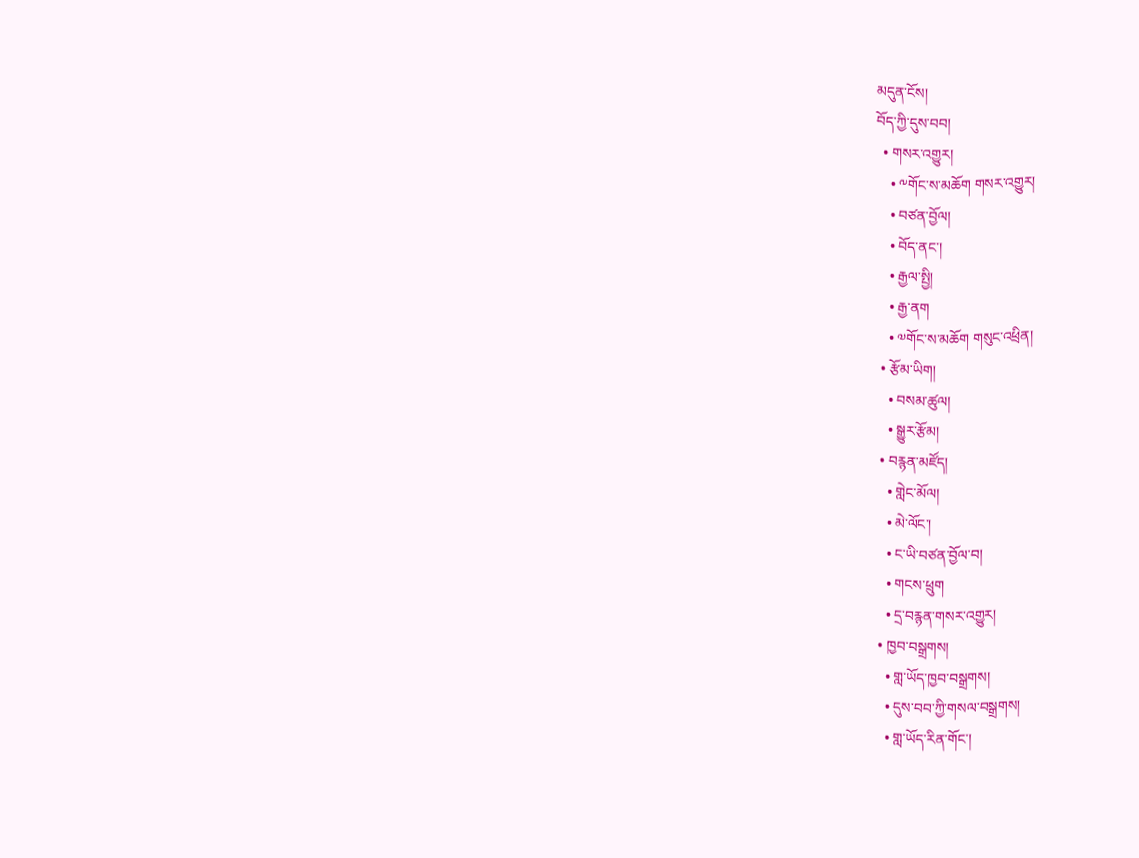མདུན་ངོས།
བོད་ཀྱི་དུས་བབ།
  • གསར་འགྱུར།
    • ༸གོང་ས་མཆོག གསར་འགྱུར།
    • བཙན་བྱོལ།
    • བོད་ནང་།
    • རྒྱལ་སྤྱི།
    • རྒྱ་ནག
    • ༧གོང་ས་མཆོག གསུང་འཕྲིན།
  • རྩོམ་ཡིག།
    • བསམ་ཚུལ།
    • སྒྱུར་རྩོམ།
  • བརྙན་མཛོད།
    • གླེང་མོལ།
    • མེ་ལོང་།
    • ང་ཡི་བཙན་བྱོལ་བ།
    • གངས་ཕྲུག
    • དྲ་བརྙན་གསར་འགྱུར།
  • ཁྱབ་བསྒྲགས།
    • གླ་ཡོད་ཁྱབ་བསྒྲགས།
    • དུས་བབ་ཀྱི་གསལ་བསྒྲགས།
    • གླ་ཡོད་རིན་གོང་།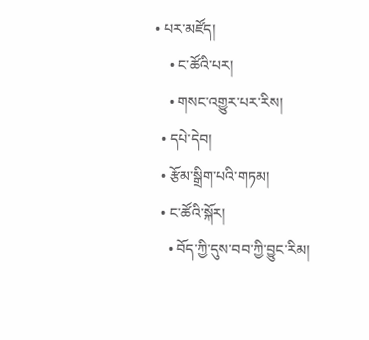• པར་མཛོད།
    • ང་ཚོའི་པར།
    • གསང་འགྱུར་པར་རིས།
  • དཔེ་དེབ།
  • རྩོམ་སྒྲིག་པའི་གཏམ།
  • ང་ཚོའི་སྐོར།
    • བོད་ཀྱི་དུས་བབ་ཀྱི་བྱུང་རིམ།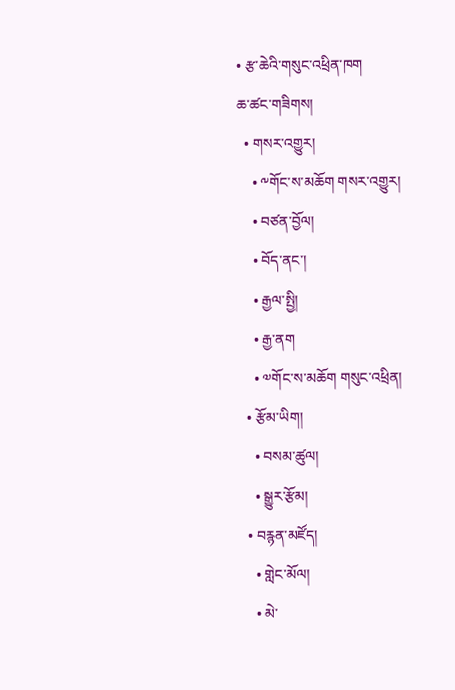• རྩ་ཆེའི་གསུང་འཕྲིན་ཁག
ཆ་ཚང་གཟིགས།
  • གསར་འགྱུར།
    • ༸གོང་ས་མཆོག གསར་འགྱུར།
    • བཙན་བྱོལ།
    • བོད་ནང་།
    • རྒྱལ་སྤྱི།
    • རྒྱ་ནག
    • ༧གོང་ས་མཆོག གསུང་འཕྲིན།
  • རྩོམ་ཡིག།
    • བསམ་ཚུལ།
    • སྒྱུར་རྩོམ།
  • བརྙན་མཛོད།
    • གླེང་མོལ།
    • མེ་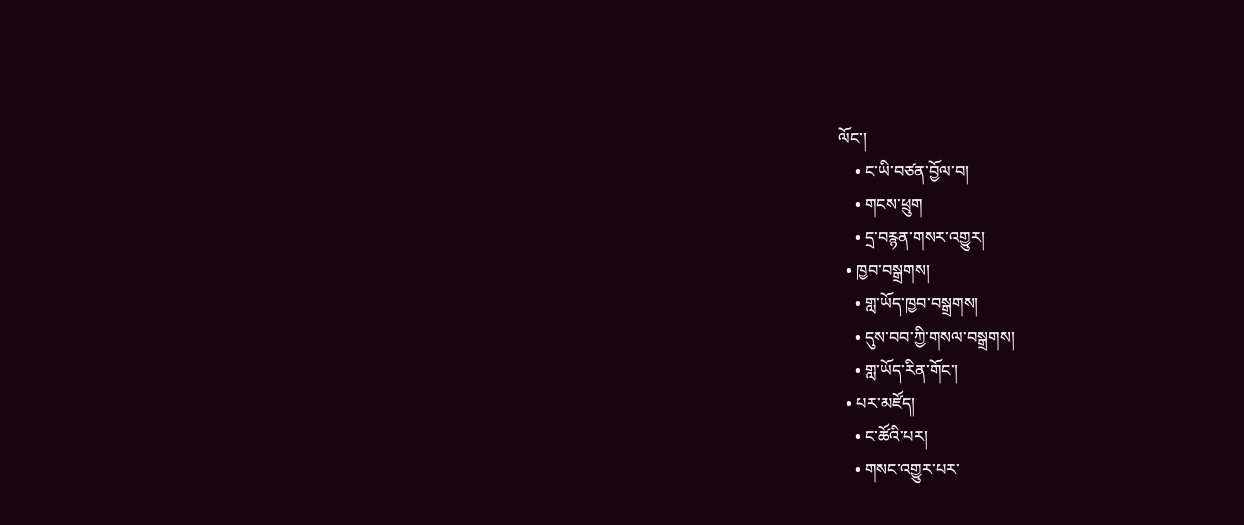ལོང་།
    • ང་ཡི་བཙན་བྱོལ་བ།
    • གངས་ཕྲུག
    • དྲ་བརྙན་གསར་འགྱུར།
  • ཁྱབ་བསྒྲགས།
    • གླ་ཡོད་ཁྱབ་བསྒྲགས།
    • དུས་བབ་ཀྱི་གསལ་བསྒྲགས།
    • གླ་ཡོད་རིན་གོང་།
  • པར་མཛོད།
    • ང་ཚོའི་པར།
    • གསང་འགྱུར་པར་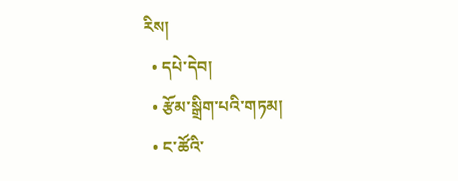རིས།
  • དཔེ་དེབ།
  • རྩོམ་སྒྲིག་པའི་གཏམ།
  • ང་ཚོའི་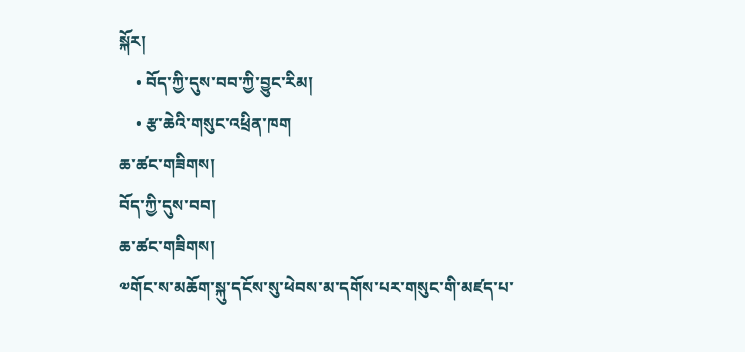སྐོར།
    • བོད་ཀྱི་དུས་བབ་ཀྱི་བྱུང་རིམ།
    • རྩ་ཆེའི་གསུང་འཕྲིན་ཁག
ཆ་ཚང་གཟིགས།
བོད་ཀྱི་དུས་བབ།
ཆ་ཚང་གཟིགས།
༧གོང་ས་མཆོག་སྐུ་དངོས་སུ་ཕེབས་མ་དགོས་པར་གསུང་གི་མཛད་པ་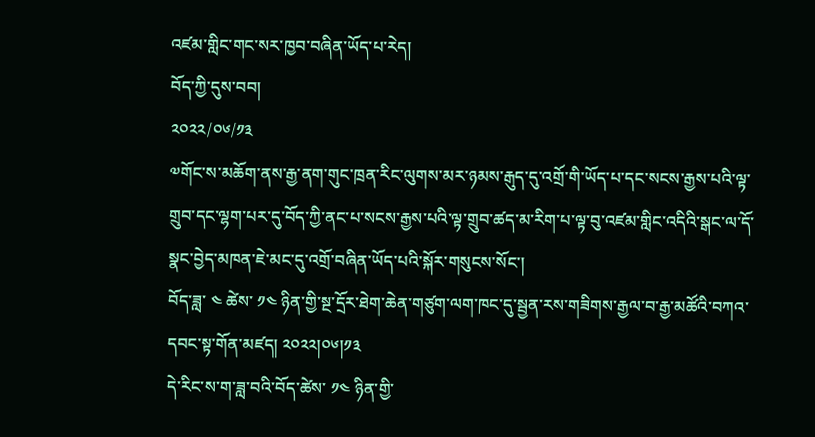འཛམ་གླིང་གང་སར་ཁྱབ་བཞིན་ཡོད་པ་རེད།
བོད་ཀྱི་དུས་བབ།
༢༠༢༢/༠༦/༡༣
༧གོང་ས་མཆོག་ནས་རྒྱ་ནག་གུང་ཁྲན་རིང་ལུགས་མར་ཉམས་རྒུད་དུ་འགྲོ་གི་ཡོད་པ་དང་སངས་རྒྱས་པའི་ལྟ་གྲུབ་དང་ལྷག་པར་དུ་བོད་ཀྱི་ནང་པ་སངས་རྒྱས་པའི་ལྟ་གྲུབ་ཚད་མ་རིག་པ་ལྟ་བུ་འཛམ་གླིང་འདིའི་སྒང་ལ་དོ་སྣང་བྱེད་མཁན་ཇེ་མང་དུ་འགྲོ་བཞིན་ཡོད་པའི་སྐོར་གསུངས་སོང་།
བོད་ཟླ་ ༤ ཚེས་ ༡༤ ཉིན་གྱི་སྔ་དྲོར་ཐེག་ཆེན་གཙུག་ལག་ཁང་དུ་སྦྱན་རས་གཟིགས་རྒྱལ་བ་རྒྱ་མཚོའི་བཀའ་དབང་སྟ་གོན་མཛད། ༢༠༢༢།༠༦།༡༣
དེ་རིང་ས་ག་ཟླ་བའི་བོད་ཚེས་ ༡༤ ཉིན་གྱི་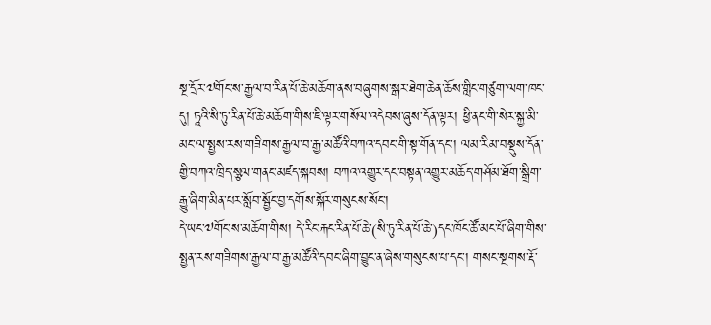སྔ་དྲོར་༧གོང་ས་རྒྱལ་བ་རིན་པོ་ཆེ་མཆོག་ནས་བཞུགས་སྒར་ཐེག་ཆེན་ཆོས་གླིང་གཙུག་ལག་ཁང་དུ། ཏཱའི་སི་ཏུ་རིན་པོ་ཆེ་མཆོག་གིས་ཇི་ལྟར་གསོལ་འདེབས་ཞུས་དོན་ལྟར། ཕྱི་ནང་གི་སེར་སྐྱ་མི་མང་ལ་སྤྱས་རས་གཟིགས་རྒྱལ་བ་རྒྱ་མཚོའི་བཀའ་དབང་གི་སྟ་གོན་དང་། ལམ་རིམ་བསྡུས་དོན་གྱི་བཀའ་ཁྲིད་སྩལ་གནང་མཛད་སྐབས། བཀའ་འགྱུར་དང་བསྟན་འགྱུར་མཆོད་གཤོམ་ཐོག་སྒྲིག་རྒྱུ་ཞིག་མིན་པར་སློབ་སྦྱོང་བྱ་དགོས་སྐོར་གསུངས་སོང་།
དེ་ཡང་༧གོང་ས་མཆོག་གིས། དེ་རིང་རྐང་རིན་པོ་ཆེ་(སི་ཏུ་རིན་པོ་ཆེ་)དང་ཁོང་ཚོ་མང་པོ་ཞིག་གིས་སྤྱན་རས་གཟིགས་རྒྱལ་བ་རྒྱ་མཚོའི་དབང་ཞིག་བྱུང་ན་ཞེས་གསུངས་པ་དང་། གསང་སྔགས་རྡོ་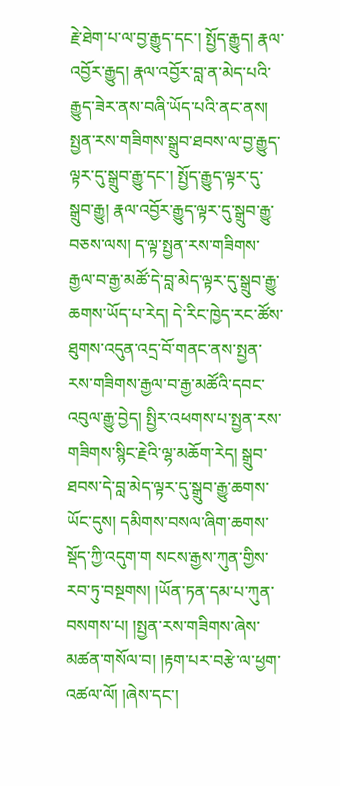རྗེ་ཐེག་པ་ལ་བྱ་རྒྱུད་དང་། སྤྱོད་རྒྱུད། རྣལ་འབྱོར་རྒྱུད། རྣལ་འབྱོར་བླ་ན་མེད་པའི་རྒྱུད་ཟེར་ནས་བཞི་ཡོད་པའི་ནང་ནས། སྤྱན་རས་གཟིགས་སྒྲུབ་ཐབས་ལ་བྱ་རྒྱུད་ལྟར་དུ་སྒྲུབ་རྒྱུ་དང་། སྤྱོད་རྒྱུད་ལྟར་དུ་སྒྲུབ་རྒྱུ། རྣལ་འབྱོར་རྒྱུད་ལྟར་དུ་སྒྲུབ་རྒྱུ་བཅས་ལས། ད་ལྟ་སྤྱན་རས་གཟིགས་རྒྱལ་བ་རྒྱ་མཚོ་དེ་བླ་མེད་ལྟར་དུ་སྒྲུབ་རྒྱུ་ཆགས་ཡོད་པ་རེད། དེ་རིང་ཁྱེད་རང་ཚོས་ཐུགས་འདུན་འདྲ་བོ་གནང་ནས་སྤྱན་རས་གཟིགས་རྒྱལ་བ་རྒྱ་མཚོའི་དབང་འབུལ་རྒྱུ་བྱེད། སྤྱིར་འཕགས་པ་སྤྱན་རས་གཟིགས་སྙིང་རྗེའི་ལྷ་མཆོག་རེད། སྒྲུབ་ཐབས་དེ་བླ་མེད་ལྟར་དུ་སྒྲུབ་རྒྱུ་ཆགས་ཡོང་དུས། དམིགས་བསལ་ཞིག་ཆགས་སྡོད་ཀྱི་འདུག་ག སངས་རྒྱས་ཀུན་གྱིས་རབ་ཏུ་བསྔགས། །ཡོན་ཏན་དམ་པ་ཀུན་བསགས་པ། །སྤྱན་རས་གཟིགས་ཞེས་མཚན་གསོལ་བ། །རྟག་པར་བརྩེ་ལ་ཕྱག་འཚལ་ལོ། །ཞེས་དང་།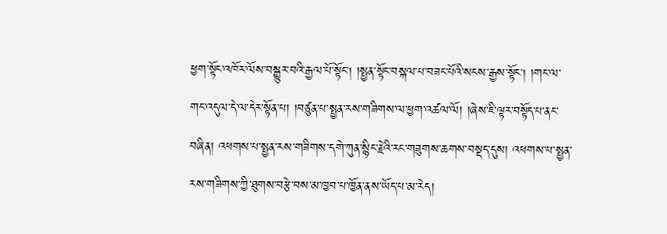ཕྱག་སྟོང་འཁོར་ལོས་བསྒྱུར་བའི་རྒྱལ་པོ་སྟོང། །སྤྱན་སྟོང་བསྐལ་པ་བཟང་པོའི་སངས་རྒྱས་སྟོང། །གང་ལ་གང་འདུལ་དེ་ལ་དེར་སྟོན་པ། །བཙུན་པ་སྤྱན་རས་གཟིགས་ལ་ཕྱག་འཚལ་ལོ། །ཞེས་ཇི་ལྟར་བསྟོད་པ་ནང་བཞིན། འཕགས་པ་སྤྱན་རས་གཟིགས་དགེ་ཀུན་སྙིང་རྗེའི་རང་གཟུགས་ཆགས་བསྡད་དུས། འཕགས་པ་སྤྱན་རས་གཟིགས་ཀྱི་ཐུགས་བརྩེ་བས་མ་ཁྱབ་པ་ཁྱོན་ནས་ཡོད་པ་མ་རེད།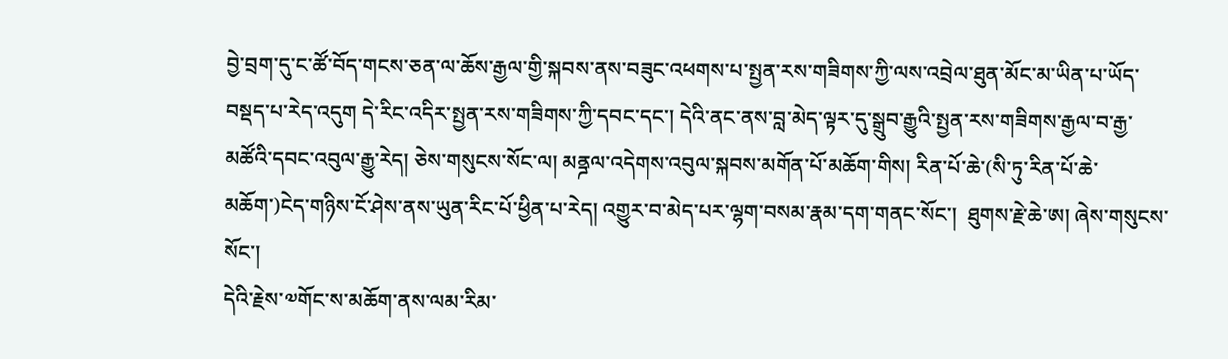བྱེ་བྲག་དུ་ང་ཚོ་བོད་གངས་ཅན་ལ་ཆོས་རྒྱལ་གྱི་སྐབས་ནས་བཟུང་འཕགས་པ་སྤྱན་རས་གཟིགས་ཀྱི་ལས་འབྲེལ་ཐུན་མོང་མ་ཡིན་པ་ཡོད་བསྡད་པ་རེད་འདུག དེ་རིང་འདིར་སྤྱན་རས་གཟིགས་ཀྱི་དབང་དང་། དེའི་ནང་ནས་བླ་མེད་ལྟར་དུ་སྒྲུབ་རྒྱུའི་སྤྱན་རས་གཟིགས་རྒྱལ་བ་རྒྱ་མཚོའི་དབང་འབུལ་རྒྱུ་རེད། ཅེས་གསུངས་སོང་ལ། མནྜལ་འདེགས་འབུལ་སྐབས་མགོན་པོ་མཆོག་གིས། རིན་པོ་ཆེ་(སི་ཏུ་རིན་པོ་ཆེ་མཆོག་)ངེད་གཉིས་ངོ་ཤེས་ནས་ཡུན་རིང་པོ་ཕྱིན་པ་རེད། འགྱུར་བ་མེད་པར་ལྷག་བསམ་རྣམ་དག་གནང་སོང་།  ཐུགས་རྗེ་ཆེ་ཨ། ཞེས་གསུངས་སོང་།
དེའི་རྗེས་༧གོང་ས་མཆོག་ནས་ལམ་རིམ་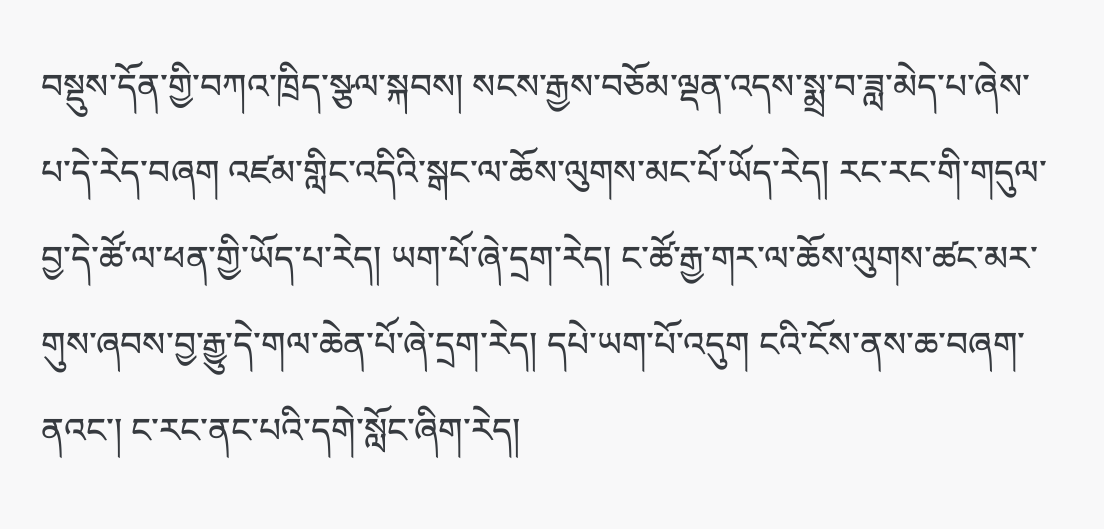བསྡུས་དོན་གྱི་བཀའ་ཁྲིད་སྩལ་སྐབས། སངས་རྒྱས་བཅོམ་ལྡན་འདས་སྨྲ་བ་ཟླ་མེད་པ་ཞེས་པ་དེ་རེད་བཞག འཛམ་གླིང་འདིའི་སྒང་ལ་ཆོས་ལུགས་མང་པོ་ཡོད་རེད། རང་རང་གི་གདུལ་བྱ་དེ་ཚོ་ལ་ཕན་གྱི་ཡོད་པ་རེད། ཡག་པོ་ཞེ་དྲག་རེད། ང་ཚོ་རྒྱ་གར་ལ་ཆོས་ལུགས་ཚང་མར་གུས་ཞབས་བྱ་རྒྱུ་དེ་གལ་ཆེན་པོ་ཞེ་དྲག་རེད། དཔེ་ཡག་པོ་འདུག ངའི་ངོས་ནས་ཆ་བཞག་ནའང་། ང་རང་ནང་པའི་དགེ་སློང་ཞིག་རེད།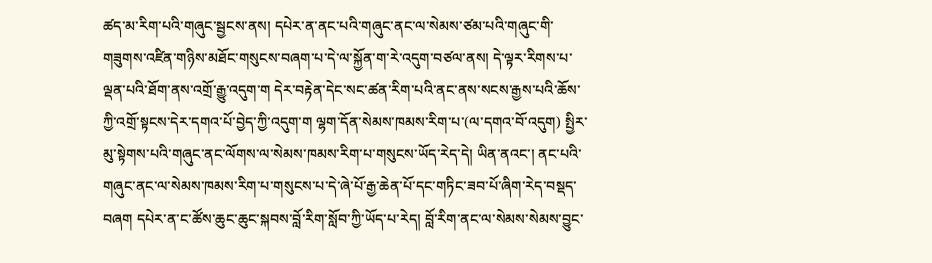ཚད་མ་རིག་པའི་གཞུང་སྦྱངས་ནས། དཔེར་ན་ནང་པའི་གཞུང་ནང་ལ་སེམས་ཙམ་པའི་གཞུང་གི་གཟུགས་འཛིན་གཉིས་མཐོང་གསུངས་བཞག་པ་དེ་ལ་སྐྱོན་ག་རེ་འདུག་བཙལ་ནས། དེ་ལྟར་རིགས་པ་ལྡན་པའི་ཐོག་ནས་འགྲོ་རྒྱུ་འདུག་ག དེར་བརྟེན་དེང་སང་ཚན་རིག་པའི་ནང་ནས་སངས་རྒྱས་པའི་ཆོས་ཀྱི་འགྲོ་སྟངས་དེར་དགའ་པོ་བྱེད་ཀྱི་འདུག་ག ལྷག་དོན་སེམས་ཁམས་རིག་པ་(ལ་དགའ་བོ་འདུག) སྤྱིར་མུ་སྟེགས་པའི་གཞུང་ནང་ལོགས་ལ་སེམས་ཁམས་རིག་པ་གསུངས་ཡོད་རེད་དེ། ཡིན་ནའང་། ནང་པའི་གཞུང་ནང་ལ་སེམས་ཁམས་རིག་པ་གསུངས་པ་དེ་ཞེ་པོ་རྒྱ་ཆེན་པོ་དང་གཏིང་ཟབ་པོ་ཞིག་རེད་བསྡད་བཞག དཔེར་ན་ང་ཚོས་ཆུང་ཆུང་སྐབས་བློ་རིག་སློབ་ཀྱི་ཡོད་པ་རེད། བློ་རིག་ནང་ལ་སེམས་སེམས་བྱུང་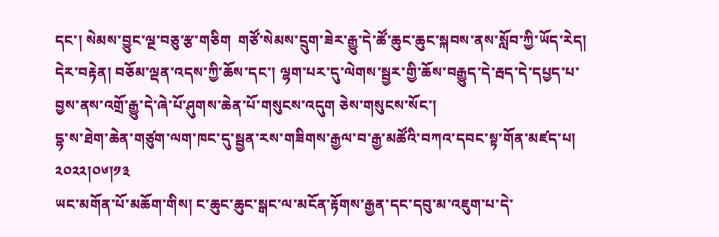དང་། སེམས་བྱུང་ལྔ་བཅུ་རྩ་གཅིག  གཙོ་སེམས་དྲུག་ཟེར་རྒྱུ་དེ་ཚོ་ཆུང་ཆུང་སྐབས་ནས་སློབ་ཀྱི་ཡོད་རེད། དེར་བརྟེན། བཅོམ་ལྡན་འདས་ཀྱི་ཆོས་དང་། ལྷག་པར་དུ་ལེགས་སྦྱར་གྱི་ཆོས་བརྒྱུད་དེ་རྦད་དེ་དཔྱད་པ་བྱས་ནས་འགྲོ་རྒྱུ་དེ་ཞེ་པོ་ཤུགས་ཆེན་པོ་གསུངས་འདུག ཅེས་གསུངས་སོང་།
དྷ་ས་ཐེག་ཆེན་གཙུག་ལག་ཁང་དུ་སྦྱན་རས་གཟིགས་རྒྱལ་བ་རྒྱ་མཚོའི་བཀའ་དབང་སྟ་གོན་མཛད་པ། ༢༠༢༢།༠༦།༡༣
ཡང་མགོན་པོ་མཆོག་གིས། ང་ཆུང་ཆུང་སྒང་ལ་མངོན་རྟོགས་རྒྱན་དང་དབུ་མ་འཇུག་པ་དེ་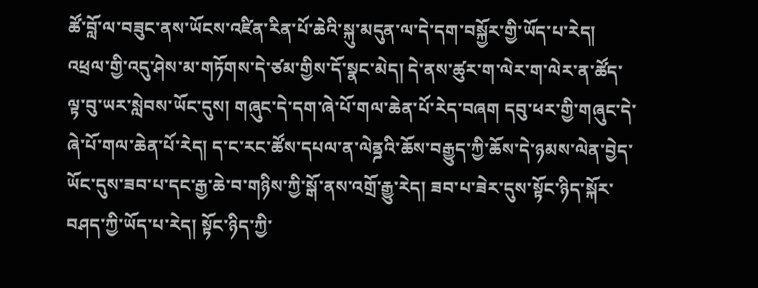ཚོ་བློ་ལ་བཟུང་ནས་ཡོངས་འཛིན་རིན་པོ་ཆེའི་སྐུ་མདུན་ལ་དེ་དག་བསྐྱོར་གྱི་ཡོད་པ་རེད། འཕྲལ་གྱི་འདུ་ཤེས་མ་གཏོགས་དེ་ཙམ་གྱིས་དོ་སྣང་མེད། དེ་ནས་ཚུར་ག་ལེར་ག་ལེར་ན་ཚོད་ལྟ་བུ་ཡར་སླེབས་ཡོང་དུས། གཞུང་དེ་དག་ཞེ་པོ་གལ་ཆེན་པོ་རེད་བཞག དབུ་ཕར་གྱི་གཞུང་དེ་ཞེ་པོ་གལ་ཆེན་པོ་རེད། ད་ང་རང་ཚོས་དཔལ་ན་ལེནྜའི་ཆོས་བརྒྱུད་ཀྱི་ཆོས་དེ་ཉམས་ལེན་བྱེད་ཡོང་དུས་ཟབ་པ་དང་རྒྱ་ཆེ་བ་གཉིས་ཀྱི་སྒོ་ནས་འགྲོ་རྒྱུ་རེད། ཟབ་པ་ཟེར་དུས་སྟོང་ཉིད་སྐོར་བཤད་ཀྱི་ཡོད་པ་རེད། སྟོང་ཉིད་ཀྱི་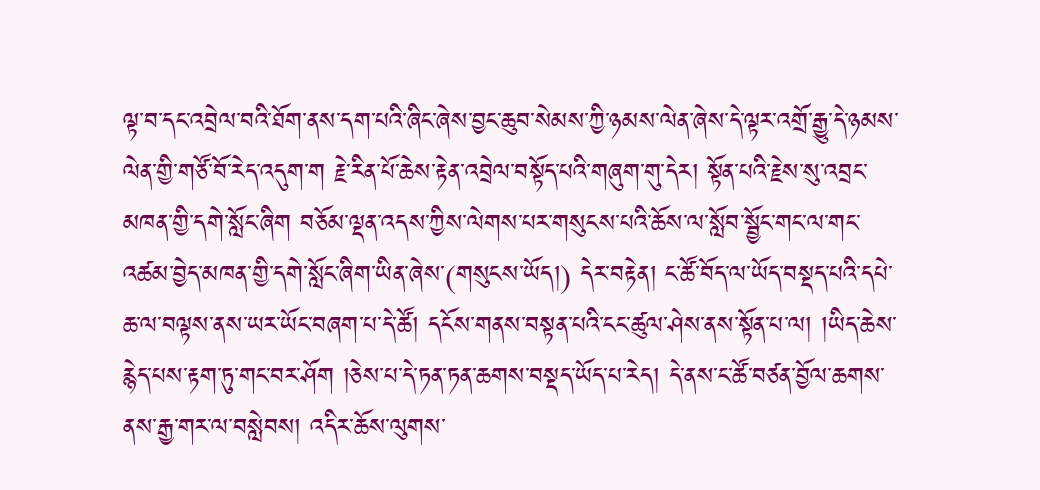ལྟ་བ་དང་འབྲེལ་བའི་ཐོག་ནས་དག་པའི་ཞིང་ཞེས་བྱང་ཆུབ་སེམས་ཀྱི་ཉམས་ལེན་ཞེས་དེ་ལྟར་འགྲོ་རྒྱུ་དེ་ཉམས་ལེན་གྱི་གཙོ་བོ་རེད་འདུག་ག རྗེ་རིན་པོ་ཆེས་རྟེན་འབྲེལ་བསྟོད་པའི་གཞུག་གུ་དེར། སྟོན་པའི་རྗེས་སུ་འབྲང་མཁན་གྱི་དགེ་སློང་ཞིག བཅོམ་ལྡན་འདས་ཀྱིས་ལེགས་པར་གསུངས་པའི་ཆོས་ལ་སློབ་སྦྱོང་གང་ལ་གང་འཚམ་བྱེད་མཁན་གྱི་དགེ་སློང་ཞིག་ཡིན་ཞེས་(གསུངས་ཡོད།) དེར་བརྟེན། ང་ཚོ་བོད་ལ་ཡོད་བསྡད་པའི་དཔེ་ཆ་ལ་བལྟས་ནས་ཡར་ཡོང་བཞག་པ་དེ་ཚོ། དངོས་གནས་བསྟན་པའི་ངང་ཚུལ་ཤེས་ནས་སྟོན་པ་ལ། །ཡིད་ཆེས་རྙེད་པས་རྟག་ཏུ་གང་བར་ཤོག །ཅེས་པ་དེ་ཏན་ཏན་ཆགས་བསྡད་ཡོད་པ་རེད། དེ་ནས་ང་ཚོ་བཙན་བྱོལ་ཆགས་ནས་རྒྱ་གར་ལ་བསླེབས། འདིར་ཆོས་ལུགས་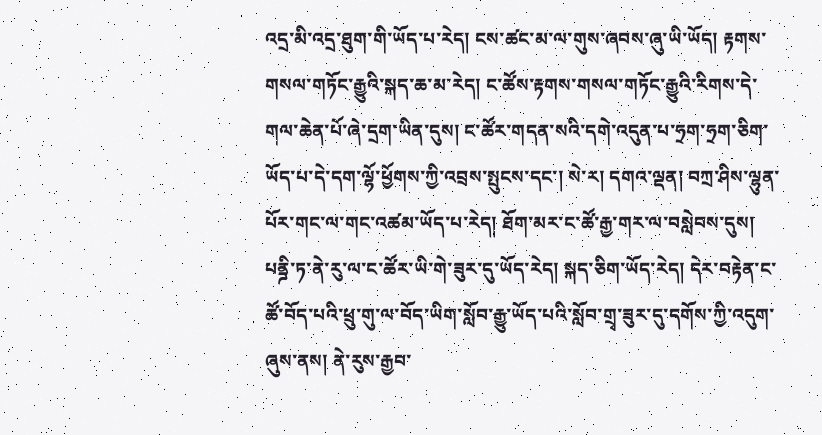འདྲ་མི་འདྲ་ཐུག་གི་ཡོད་པ་རེད། ངས་ཚང་མ་ལ་གུས་ཞབས་ཞུ་ཡི་ཡོད། རྟགས་གསལ་གཏོང་རྒྱུའི་སྐད་ཆ་མ་རེད། ང་ཚོས་རྟགས་གསལ་གཏོང་རྒྱུའི་རིགས་དེ་གལ་ཆེན་པོ་ཞེ་དྲག་ཡིན་དུས། ང་ཚོར་གདན་སའི་དགེ་འདུན་པ་ཧྲག་ཧྲག་ཅིག་ཡོད་པ་དེ་དག་ལྷོ་ཕྱོགས་ཀྱི་འབྲས་སྤུངས་དང་། སེ་ར། དགའ་ལྡན། བཀྲ་ཤིས་ལྷུན་པོར་གང་ལ་གང་འཚམ་ཡོད་པ་རེད། ཐོག་མར་ང་ཚོ་རྒྱ་གར་ལ་བསླེབས་དུས། པནྜི་ཏ་ནེ་རུ་ལ་ང་ཚོར་ཡི་གེ་ཟུར་དུ་ཡོད་རེད། སྐད་ཅིག་ཡོད་རེད། དེར་བརྟེན་ང་ཚོ་བོད་པའི་ཕྲུ་གུ་ལ་བོད་ཡིག་སློབ་རྒྱུ་ཡོད་པའི་སློབ་གྲྭ་ཟུར་དུ་དགོས་ཀྱི་འདུག་ཞུས་ནས། ནེ་རུས་རྒྱབ་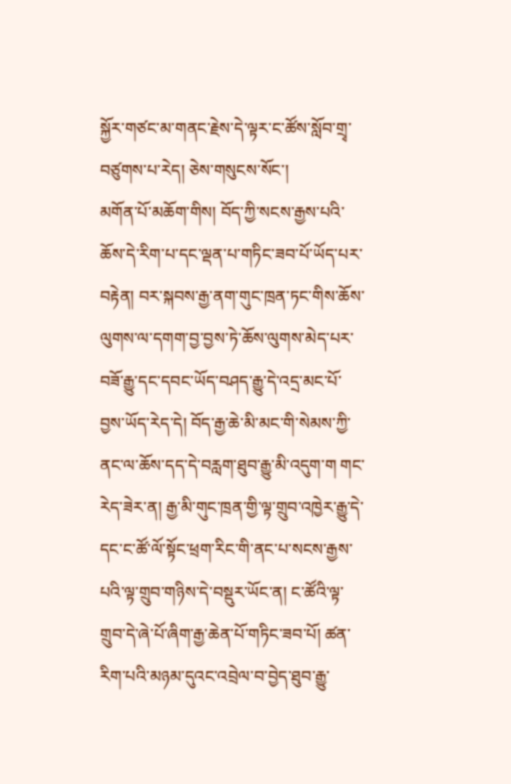སྐྱོར་གཙང་མ་གནང་རྗེས་དེ་ལྟར་ང་ཚོས་སློབ་གྲྭ་བཙུགས་པ་རེད། ཅེས་གསུངས་སོང་།
མགོན་པོ་མཆོག་གིས། བོད་ཀྱི་སངས་རྒྱས་པའི་ཆོས་དེ་རིག་པ་དང་ལྡན་པ་གཏིང་ཟབ་པོ་ཡོད་པར་བརྟེན། བར་སྐབས་རྒྱ་ནག་གུང་ཁྲན་ཏང་གིས་ཆོས་ལུགས་ལ་དགག་བྱ་བྱས་ཏེ་ཆོས་ལུགས་མེད་པར་བཟོ་རྒྱུ་དང་དབང་ཡོད་བཤད་རྒྱུ་དེ་འདྲ་མང་པོ་བྱས་ཡོད་རེད་དེ། བོད་རྒྱ་ཆེ་མི་མང་གི་སེམས་ཀྱི་ནང་ལ་ཆོས་དད་དེ་བརླག་ཐུབ་རྒྱུ་མི་འདུག་ག གང་རེད་ཟེར་ན། རྒྱ་མི་གུང་ཁྲན་གྱི་ལྟ་གྲུབ་འཁྱེར་རྒྱུ་དེ་དང་ང་ཚོ་ལོ་སྟོང་ཕྲག་རིང་གི་ནང་པ་སངས་རྒྱས་པའི་ལྟ་གྲུབ་གཉིས་དེ་བསྡུར་ཡོང་ན། ང་ཚོའི་ལྟ་གྲུབ་དེ་ཞེ་པོ་ཞིག་རྒྱ་ཆེན་པོ་གཏིང་ཟབ་པོ། ཚན་རིག་པའི་མཉམ་དུའང་འབྲེལ་བ་བྱེད་ཐུབ་རྒྱུ་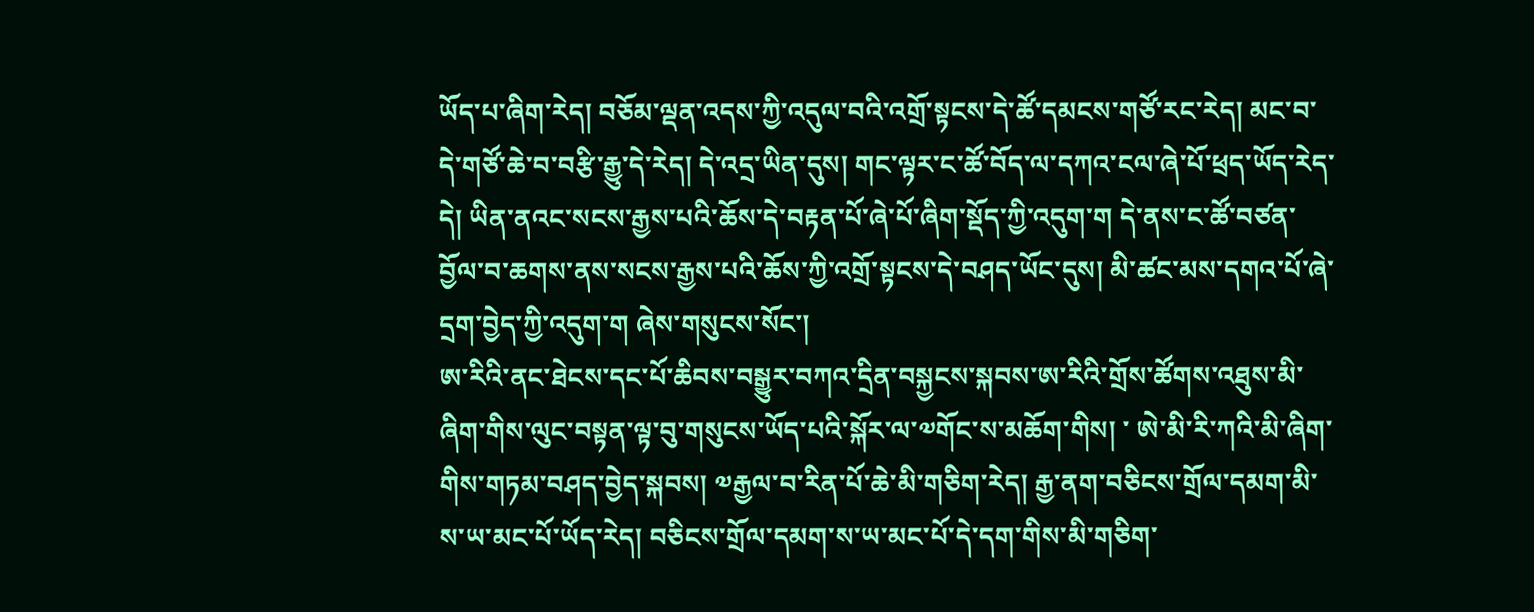ཡོད་པ་ཞིག་རེད། བཅོམ་ལྡན་འདས་ཀྱི་འདུལ་བའི་འགྲོ་སྟངས་དེ་ཚོ་དམངས་གཙོ་རང་རེད། མང་བ་དེ་གཙོ་ཆེ་བ་བརྩི་རྒྱུ་དེ་རེད། དེ་འདྲ་ཡིན་དུས། གང་ལྟར་ང་ཚོ་བོད་ལ་དཀའ་ངལ་ཞེ་པོ་ཕྲད་ཡོད་རེད་དེ། ཡིན་ནའང་སངས་རྒྱས་པའི་ཆོས་དེ་བརྟན་པོ་ཞེ་པོ་ཞིག་སྡོད་ཀྱི་འདུག་ག དེ་ནས་ང་ཚོ་བཙན་བྱོལ་བ་ཆགས་ནས་སངས་རྒྱས་པའི་ཆོས་ཀྱི་འགྲོ་སྟངས་དེ་བཤད་ཡོང་དུས། མི་ཚང་མས་དགའ་པོ་ཞེ་དྲག་བྱེད་ཀྱི་འདུག་ག ཞེས་གསུངས་སོང་།
ཨ་རིའི་ནང་ཐེངས་དང་པོ་ཆིབས་བསྒྱུར་བཀའ་དྲིན་བསྐྱངས་སྐབས་ཨ་རིའི་གྲོས་ཚོགས་འཐུས་མི་ཞིག་གིས་ལུང་བསྟན་ལྟ་བུ་གསུངས་ཡོད་པའི་སྐོར་ལ་༧གོང་ས་མཆོག་གིས། ་ ཨེ་མི་རི་ཀའི་མི་ཞིག་གིས་གཏམ་བཤད་བྱེད་སྐབས། ༧རྒྱལ་བ་རིན་པོ་ཆེ་མི་གཅིག་རེད། རྒྱ་ནག་བཅིངས་གྲོལ་དམག་མི་ས་ཡ་མང་པོ་ཡོད་རེད། བཅིངས་གྲོལ་དམག་ས་ཡ་མང་པོ་དེ་དག་གིས་མི་གཅིག་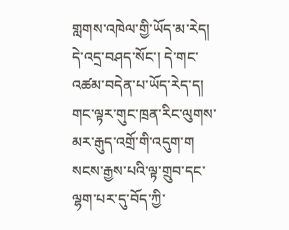གླགས་འཁེལ་གྱི་ཡོད་མ་རེད། དེ་འདྲ་བཤད་སོང་། དེ་གང་འཚམ་བདེན་པ་ཡོད་རེད་ད། གང་ལྟར་གུང་ཁྲན་རིང་ལུགས་མར་རྒུད་འགྲོ་གི་འདུག་ག སངས་རྒྱས་པའི་ལྟ་གྲུབ་དང་ལྷག་པར་དུ་བོད་ཀྱི་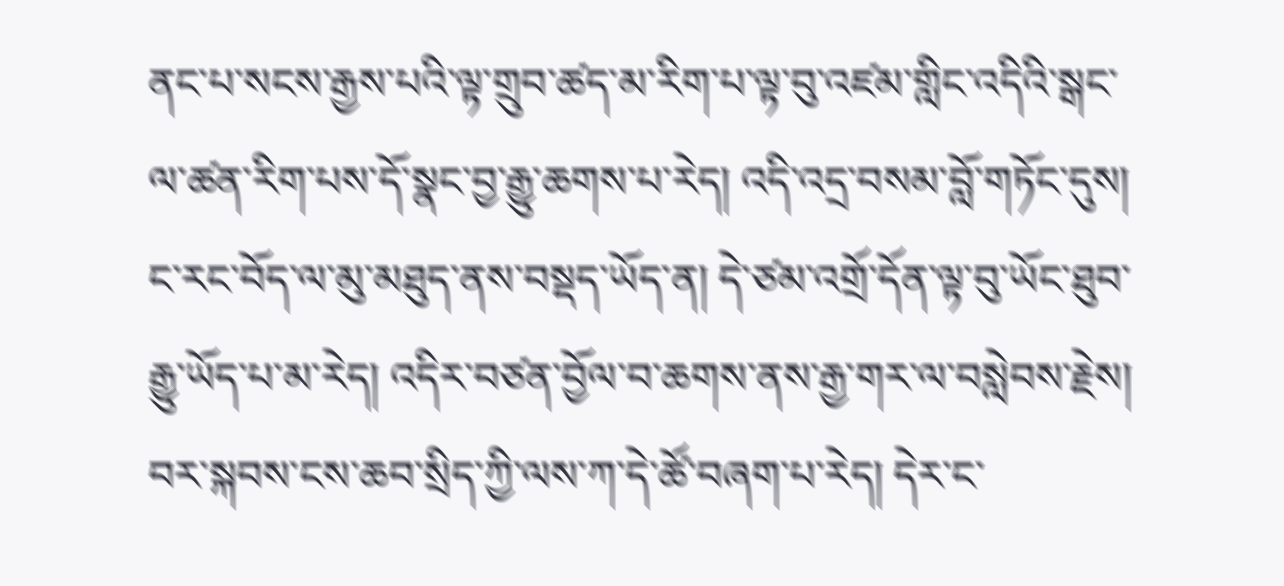ནང་པ་སངས་རྒྱས་པའི་ལྟ་གྲུབ་ཚད་མ་རིག་པ་ལྟ་བུ་འཛམ་གླིང་འདིའི་སྒང་ལ་ཚན་རིག་པས་དོ་སྣང་བྱ་རྒྱུ་ཆགས་པ་རེད། འདི་འདྲ་བསམ་བློ་གཏོང་དུས། ང་རང་བོད་ལ་མུ་མཐུད་ནས་བསྡད་ཡོད་ན། དེ་ཙམ་འགྲོ་དོན་ལྟ་བུ་ཡོང་ཐུབ་རྒྱུ་ཡོད་པ་མ་རེད། འདིར་བཙན་བྱོལ་བ་ཆགས་ནས་རྒྱ་གར་ལ་བསླེབས་རྗེས། བར་སྐབས་ངས་ཆབ་སྲིད་ཀྱི་ལས་ཀ་དེ་ཚོ་བཞག་པ་རེད། དེར་ང་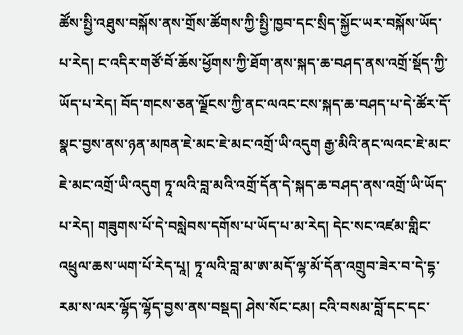ཚོས་སྤྱི་འཐུས་བསྐོས་ནས་གྲོས་ཚོགས་ཀྱི་སྤྱི་ཁྱབ་དང་སྲིད་སྐྱོང་ཡར་བསྐོས་ཡོད་པ་རེད། ང་འདིར་གཙོ་བོ་ཆོས་ཕྱོགས་ཀྱི་ཐོག་ནས་སྐད་ཆ་བཤད་ནས་འགྲོ་སྡོད་ཀྱི་ཡོད་པ་རེད། བོད་གངས་ཅན་ལྗོངས་ཀྱི་ནང་ལའང་ངས་སྐད་ཆ་བཤད་པ་དེ་ཚོར་དོ་སྣང་བྱས་ནས་ཉན་མཁན་ཇེ་མང་ཇེ་མང་འགྲོ་ཡི་འདུག རྒྱ་མིའི་ནང་ལའང་ཇེ་མང་ཇེ་མང་འགྲོ་ཡི་འདུག ཏཱ་ལའི་བླ་མའི་འགྲོ་དོན་དེ་སྐད་ཆ་བཤད་ནས་འགྲོ་ཡི་ཡོད་པ་རེད། གཟུགས་པོ་དེ་བསླེབས་དགོས་པ་ཡོད་པ་མ་རེད། དེང་སང་འཛམ་གླིང་འཕྲུལ་ཆས་ཡག་པོ་རེད་པཱ། ཏཱ་ལའི་བླ་མ་ཨ་མདོ་ལྷ་མོ་དོན་འགྲུབ་ཟེར་བ་དེ་དྷ་རམ་ས་ལར་ལྷོད་ལྷོད་བྱས་ནས་བསྡད། ཤེས་སོང་ངམ། ངའི་བསམ་བློ་དང་དང་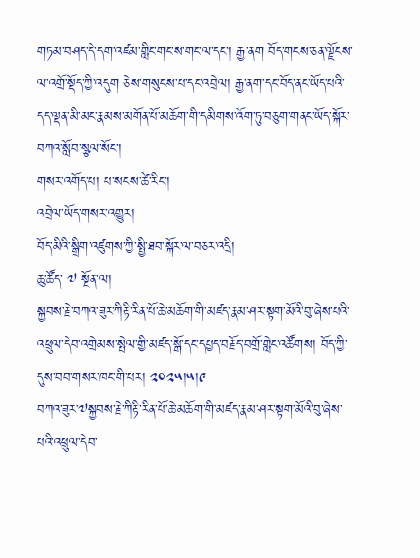གཏམ་བཤད་དེ་དག་འཛམ་གླིང་གང་ས་གང་ལ་དང་། རྒྱ་ནག བོད་གངས་ཅན་ལྗོངས་ལ་འགྲོ་སྡོད་ཀྱི་འདུག ཅེས་གསུངས་པ་དང་འབྲེལ། རྒྱ་ནག་དང་བོད་ནང་ཡོད་པའི་དད་ལྡན་མི་མང་རྣམས་མགོན་པོ་མཆོག་གི་དམིགས་འོག་ཏུ་བཅུག་གནང་ཡོད་སྐོར་བཀའ་སློབ་སྩལ་སོང་།
གསར་འགོད་པ། པ་སངས་ཚེ་རིང་།
འབྲེལ་ཡོད་གསར་འགྱུར།
བོད་མིའི་སྒྲིག་འཛུགས་ཀྱི་སྤྱི་ཐབ་སྐོར་ལ་བཅར་འདྲི།
ཆུ་ཚོད་ ༧ སྔོན་ལ།
སྐྱབས་རྗེ་བཀའ་ཟུར་ཀིརྟི་རིན་པོ་ཆེ་མཆོག་གི་མཛད་རྣམ་ཤར་སྟག་མོའི་བུ་ཞེས་པའི་འཕྲུལ་དེབ་འགྲེམས་སྤེལ་གྱི་མཛད་སྒོ་དང་དཔྱད་བརྗོད་བགྲོ་གླེང་འཚོགས། བོད་ཀྱི་དུས་བབ་གསར་ཁང་གི་པར། ༢༠༢༥།༥།༩
བཀའ་ཟུར་༧སྐྱབས་རྗེ་ཀིརྟི་རིན་པོ་ཆེ་མཆོག་གི་མཛད་རྣམ་ཤར་སྟག་མོའི་བུ་ཞེས་པའི་འཕྲུལ་དེབ་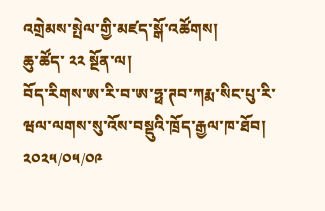འགྲེམས་སྤེལ་གྱི་མཛད་སྒོ་འཚོགས།
ཆུ་ཚོད་ ༢༢ སྔོན་ལ།
བོད་རིགས་ཨ་རི་བ་ཨ་ཧྥ་ཊབ་ཀརྨ་སིང་པུ་རི་ཝལ་ལགས་སུ་འོས་བསྡུའི་ཁྲོད་རྒྱལ་ཁ་ཐོབ།
༢༠༢༥/༠༥/༠༩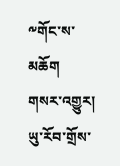༸གོང་ས་མཆོག གསར་འགྱུར།
ཡུ་རོབ་གྲོས་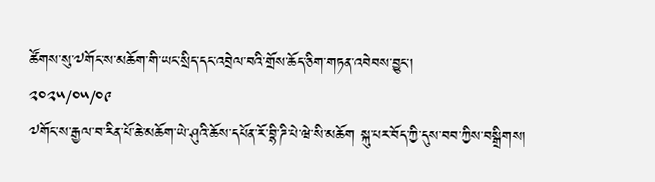ཚོགས་སུ་༧གོང་ས་མཆོག་གི་ཡང་སྲིད་དང་འབྲེལ་བའི་གྲོས་ཆོད་ཅིག་གཏན་འབེབས་བྱུང་།
༢༠༢༥/༠༥/༠༩
༧གོང་ས་རྒྱལ་བ་རིན་པོ་ཆེ་མཆོག་ཡེ་ཤུའི་ཆོས་དཔོན་རོ་བྷི་ཌི་པེ་ཝེ་སི་མཆོག སྐུ་པར་བོད་ཀྱི་དུས་བབ་ཀྱིས་བསྒྲིགས།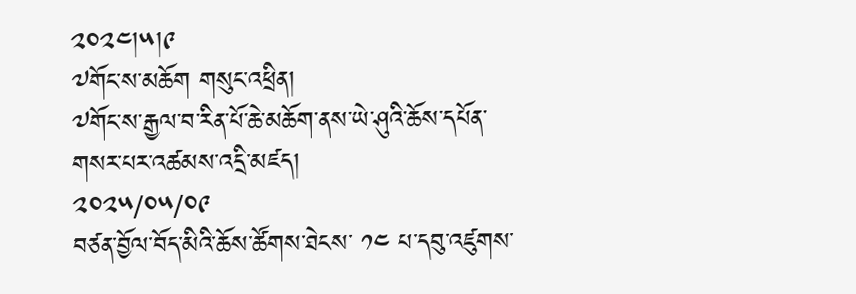༢༠༢༤།༥།༩
༧གོང་ས་མཆོག གསུང་འཕྲིན།
༧གོང་ས་རྒྱལ་བ་རིན་པོ་ཆེ་མཆོག་ནས་ཡེ་ཤུའི་ཆོས་དཔོན་གསར་པར་འཚམས་འདྲི་མཛད།
༢༠༢༥/༠༥/༠༩
བཙན་བྱོལ་བོད་མིའི་ཆོས་ཚོགས་ཐེངས་ ༡༤ པ་དབུ་འཛུགས་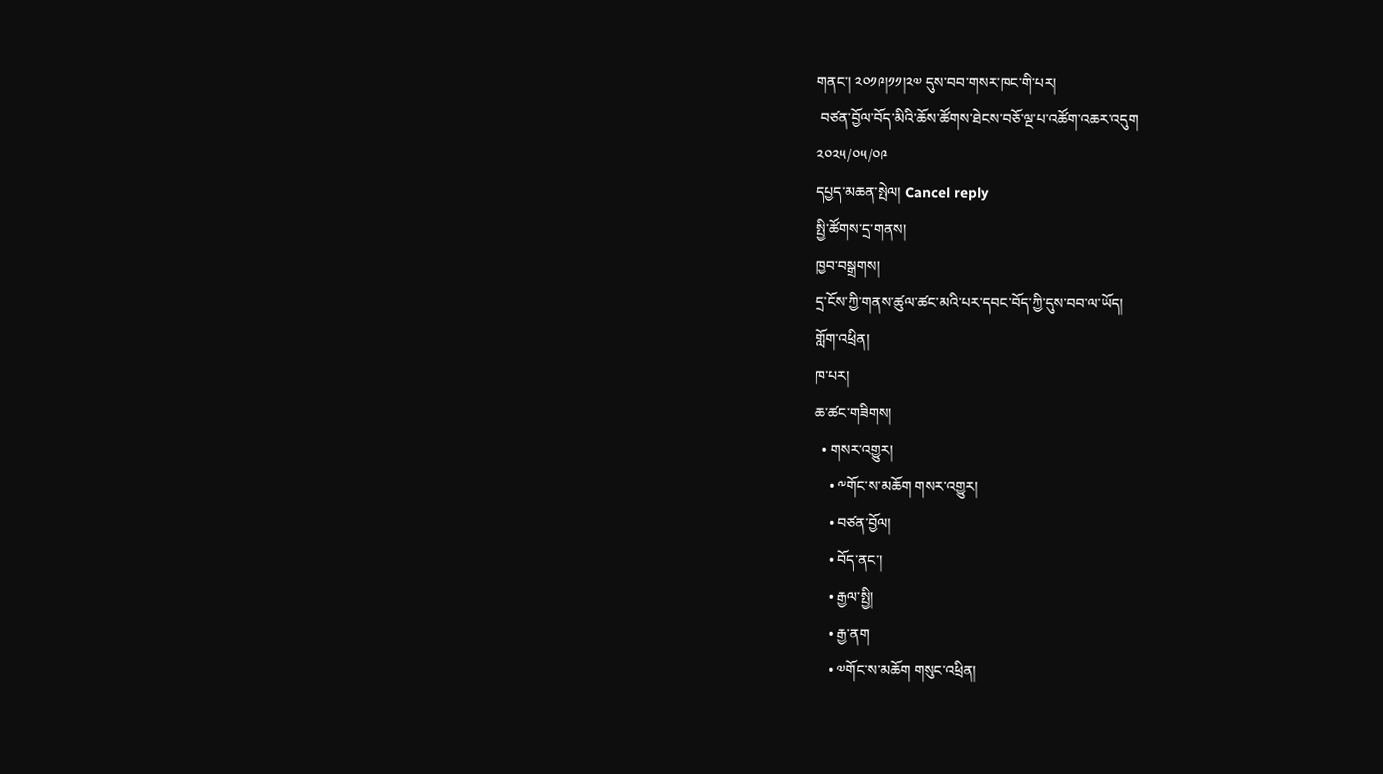གནང་། ༢༠༡༩།༡༡།༢༧ དུས་བབ་གསར་ཁང་གི་པར།
 བཙན་བྱོལ་བོད་མིའི་ཆོས་ཚོགས་ཐེངས་བཅོ་ལྔ་པ་འཚོག་འཆར་འདུག
༢༠༢༥/༠༥/༠༩
དཔྱད་མཆན་སྤེལ། Cancel reply
སྤྱི་ཚོགས་དྲ་གནས།
ཁྱབ་བསྒྲགས།
དྲ་ངོས་ཀྱི་གནས་ཚུལ་ཚང་མའི་པར་དབང་བོད་ཀྱི་དུས་བབ་ལ་ཡོད།
གློག་འཕྲིན།
ཁ་པར།
ཆ་ཚང་གཟིགས།
  • གསར་འགྱུར།
    • ༸གོང་ས་མཆོག གསར་འགྱུར།
    • བཙན་བྱོལ།
    • བོད་ནང་།
    • རྒྱལ་སྤྱི།
    • རྒྱ་ནག
    • ༧གོང་ས་མཆོག གསུང་འཕྲིན།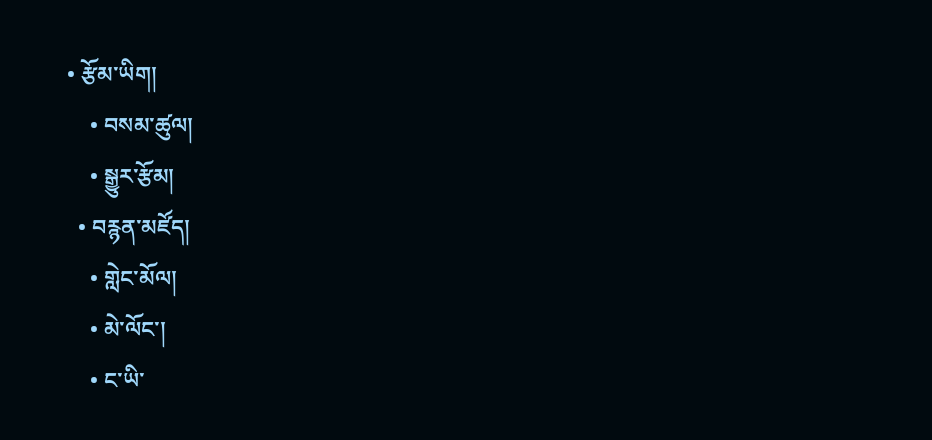• རྩོམ་ཡིག།
    • བསམ་ཚུལ།
    • སྒྱུར་རྩོམ།
  • བརྙན་མཛོད།
    • གླེང་མོལ།
    • མེ་ལོང་།
    • ང་ཡི་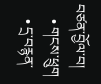བཙན་བྱོལ་བ།
    • གངས་ཕྲུག
    • དྲ་བརྙན་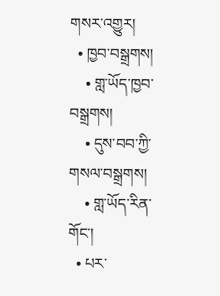གསར་འགྱུར།
  • ཁྱབ་བསྒྲགས།
    • གླ་ཡོད་ཁྱབ་བསྒྲགས།
    • དུས་བབ་ཀྱི་གསལ་བསྒྲགས།
    • གླ་ཡོད་རིན་གོང་།
  • པར་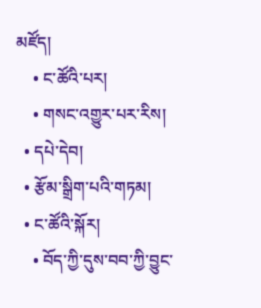མཛོད།
    • ང་ཚོའི་པར།
    • གསང་འགྱུར་པར་རིས།
  • དཔེ་དེབ།
  • རྩོམ་སྒྲིག་པའི་གཏམ།
  • ང་ཚོའི་སྐོར།
    • བོད་ཀྱི་དུས་བབ་ཀྱི་བྱུང་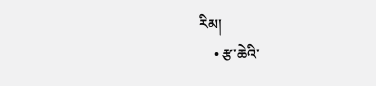རིམ།
    • རྩ་ཆེའི་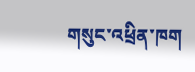གསུང་འཕྲིན་ཁག